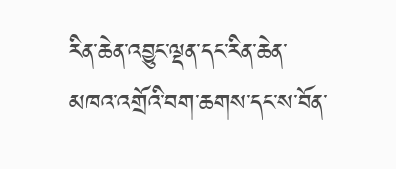རིན་ཆེན་འབྱུང་ལྡན་དང་རིན་ཆེན་མཁའ་འགྲོའི་བག་ཆགས་དང་ས་བོན་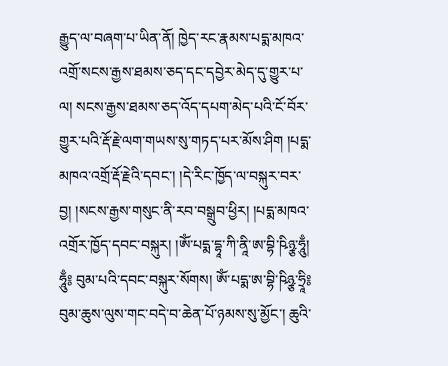རྒྱུད་ལ་བཞག་པ་ཡིན་ནོ། ཁྱེད་རང་རྣམས་པདྨ་མཁའ་འགྲོ་སངས་རྒྱས་ཐམས་ཅད་དང་དབྱེར་མེད་དུ་གྱུར་པ་ལ། སངས་རྒྱས་ཐམས་ཅད་འོད་དཔག་མེད་པའི་ངོ་བོར་གྱུར་པའི་རྡོ་རྗེ་ལག་གཡས་སུ་གཏད་པར་མོས་ཤིག །པདྨ་མཁའ་འགྲོ་རྡོ་རྗེའི་དབང་། །དེ་རིང་ཁྱོད་ལ་བསྐུར་བར་བྱ། །སངས་རྒྱས་གསུང་ནི་རབ་བསྒྲུབ་ཕྱིར། །པདྨ་མཁའ་འགྲོར་ཁྱོད་དབང་བསྐུར། །ཨོཾ་པདྨ་དྷཱ་ཀི་ནཱི་ཨ་བྷི་ཥིཉྩ་ཧཱུྃ། ཧཱུྃ༔ བུམ་པའི་དབང་བསྐུར་སོགས། ཨོཾ་པདྨ་ཨ་བྷི་ཥིཉྩ་ཧྲཱི༔ བུམ་ཆུས་ལུས་གང་བདེ་བ་ཆེན་པོ་ཉམས་སུ་མྱོང་། ཆུའི་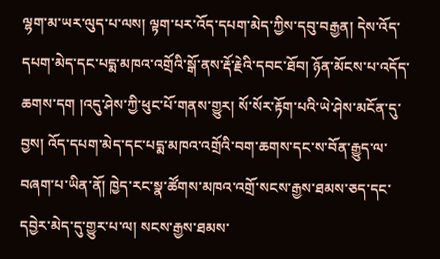ལྷག་མ་ཡར་ལུད་པ་ལས། ལྟག་པར་འོད་དཔག་མེད་ཀྱིས་དབུ་བརྒྱན། དེས་འོད་དཔག་མེད་དང་པདྨ་མཁའ་འགྲོའི་སྒོ་ནས་རྡོ་རྗེའི་དབང་ཐོབ། ཉོན་མོངས་པ་འདོད་ཆགས་དག །འདུ་ཤེས་ཀྱི་ཕུང་པོ་གནས་གྱུར། སོ་སོར་རྟོག་པའི་ཡེ་ཤེས་མངོན་དུ་བྱས། འོད་དཔག་མེད་དང་པདྨ་མཁའ་འགྲོའི་བག་ཆགས་དང་ས་བོན་རྒྱུད་ལ་བཞག་པ་ཡིན་ནོ། ཁྱེད་རང་སྣ་ཚོགས་མཁའ་འགྲོ་སངས་རྒྱས་ཐམས་ཅད་དང་དབྱེར་མེད་དུ་གྱུར་པ་ལ། སངས་རྒྱས་ཐམས་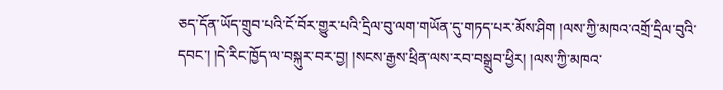ཅད་དོན་ཡོད་གྲུབ་པའི་ངོ་བོར་གྱུར་པའི་དྲིལ་བུ་ལག་གཡོན་དུ་གཏད་པར་མོས་ཤིག །ལས་ཀྱི་མཁའ་འགྲོ་དྲིལ་བུའི་དབང་། །དེ་རིང་ཁྱོད་ལ་བསྐུར་བར་བྱ། །སངས་རྒྱས་ཕྲིན་ལས་རབ་བསྒྲུབ་ཕྱིར། །ལས་ཀྱི་མཁའ་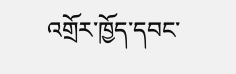འགྲོར་ཁྱོད་དབང་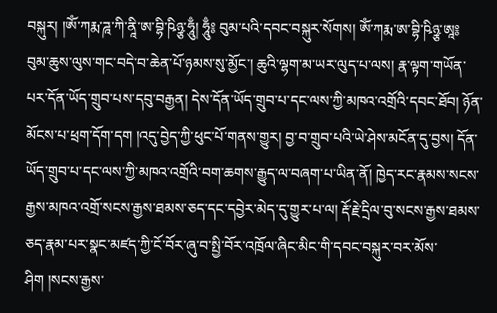བསྐུར། །ཨོཾ་ཀརྨ་ཌཱ་ཀི་ནཱི་ཨ་བྷི་ཥིཉྩ་ཧཱུྃ། ཧཱུྃ༔ བུམ་པའི་དབང་བསྐུར་སོགས། ཨོཾ་ཀརྨ་ཨ་བྷི་ཥིཉྩ་ཨཱ༔ བུམ་ཆུས་ལུས་གང་བདེ་བ་ཆེན་པོ་ཉམས་སུ་མྱོང་། ཆུའི་ལྷག་མ་ཡར་ལུད་པ་ལས། རྣ་ལྟག་གཡོན་པར་དོན་ཡོད་གྲུབ་པས་དབུ་བརྒྱན། དེས་དོན་ཡོད་གྲུབ་པ་དང་ལས་ཀྱི་མཁའ་འགྲོའི་དབང་ཐོབ། ཉོན་མོངས་པ་ཕྲག་དོག་དག །འདུ་བྱེད་ཀྱི་ཕུང་པོ་གནས་གྱུར། བྱ་བ་གྲུབ་པའི་ཡེ་ཤེས་མངོན་དུ་བྱས། དོན་ཡོད་གྲུབ་པ་དང་ལས་ཀྱི་མཁའ་འགྲོའི་བག་ཆགས་རྒྱུད་ལ་བཞག་པ་ཡིན་ནོ། ཁྱེད་རང་རྣམས་སངས་རྒྱས་མཁའ་འགྲོ་སངས་རྒྱས་ཐམས་ཅད་དང་དབྱེར་མེད་དུ་གྱུར་པ་ལ། རྡོ་རྗེ་དྲིལ་བུ་སངས་རྒྱས་ཐམས་ཅད་རྣམ་པར་སྣང་མཛད་ཀྱི་ངོ་བོར་ཞུ་བ་སྤྱི་བོར་འཁྲོལ་ཞིང་མིང་གི་དབང་བསྐུར་བར་མོས་ཤིག །སངས་རྒྱས་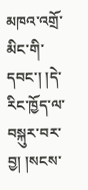མཁའ་འགྲོ་མིང་གི་དབང་། །དེ་རིང་ཁྱོད་ལ་བསྐུར་བར་བྱ། །སངས་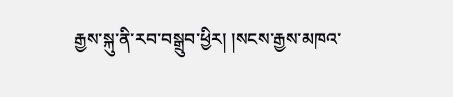རྒྱས་སྐུ་ནི་རབ་བསྒྲུབ་ཕྱིར། །སངས་རྒྱས་མཁའ་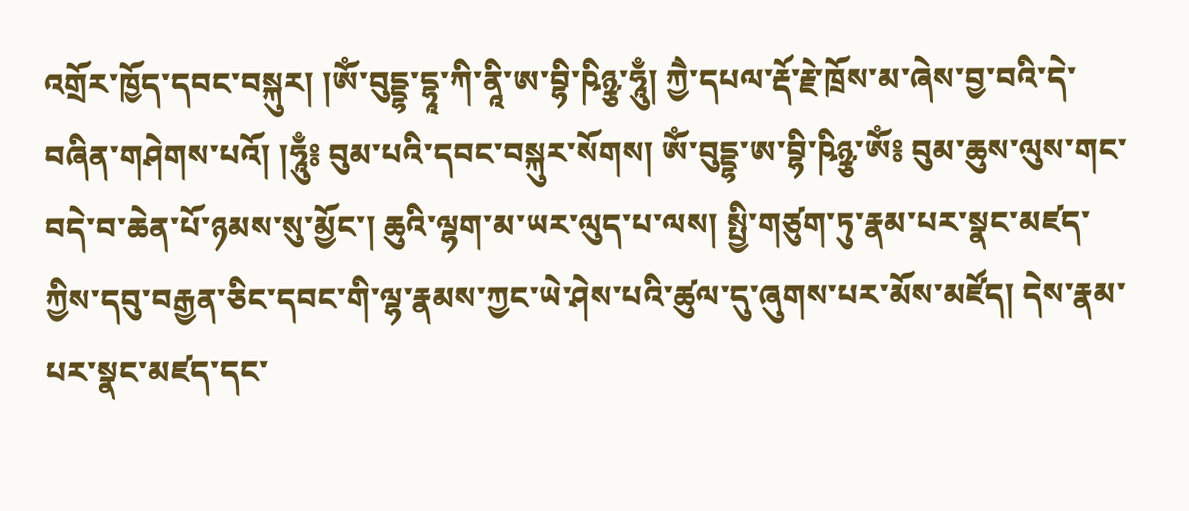འགྲོར་ཁྱོད་དབང་བསྐུར། །ཨོཾ་བུདྡྷ་དྷཱ་ཀི་ནཱི་ཨ་བྷི་ཥིཉྩ་ཧཱུྃ། ཀྱཻ་དཔལ་རྡོ་རྗེ་ཁྲོས་མ་ཞེས་བྱ་བའི་དེ་བཞིན་གཤེགས་པའོ། །ཧཱུྃ༔ བུམ་པའི་དབང་བསྐུར་སོགས། ཨོཾ་བུདྡྷ་ཨ་བྷི་ཥིཉྩ་ཨོཾ༔ བུམ་ཆུས་ལུས་གང་བདེ་བ་ཆེན་པོ་ཉམས་སུ་མྱོང་། ཆུའི་ལྷག་མ་ཡར་ལུད་པ་ལས། སྤྱི་གཙུག་ཏུ་རྣམ་པར་སྣང་མཛད་ཀྱིས་དབུ་བརྒྱན་ཅིང་དབང་གི་ལྷ་རྣམས་ཀྱང་ཡེ་ཤེས་པའི་ཚུལ་དུ་ཞུགས་པར་མོས་མཛོད། དེས་རྣམ་པར་སྣང་མཛད་དང་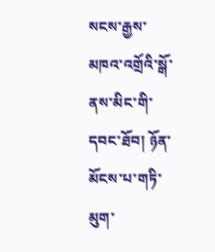སངས་རྒྱས་མཁའ་འགྲོའི་སྒོ་ནས་མིང་གི་དབང་ཐོབ། ཉོན་མོངས་པ་གཏི་མུག་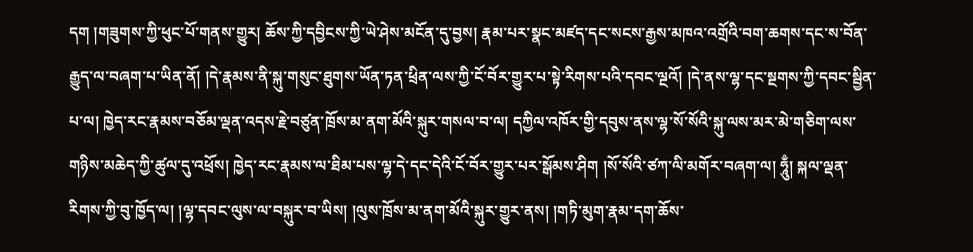དག །གཟུགས་ཀྱི་ཕུང་པོ་གནས་གྱུར། ཆོས་ཀྱི་དབྱིངས་ཀྱི་ཡེ་ཤེས་མངོན་དུ་བྱས། རྣམ་པར་སྣང་མཛད་དང་སངས་རྒྱས་མཁའ་འགྲོའི་བག་ཆགས་དང་ས་བོན་རྒྱུད་ལ་བཞག་པ་ཡིན་ནོ། །དེ་རྣམས་ནི་སྐུ་གསུང་ཐུགས་ཡོན་ཏན་ཕྲིན་ལས་ཀྱི་ངོ་བོར་གྱུར་པ་སྟེ་རིགས་པའི་དབང་ལྔའོ། །དེ་ནས་ལྷ་དང་སྔགས་ཀྱི་དབང་སྦྱིན་པ་ལ། ཁྱེད་རང་རྣམས་བཅོམ་ལྡན་འདས་རྗེ་བཙུན་ཁྲོས་མ་ནག་མོའི་སྐུར་གསལ་བ་ལ། དཀྱིལ་འཁོར་གྱི་དབུས་ནས་ལྷ་སོ་སོའི་སྐུ་ལས་མར་མེ་གཅིག་ལས་གཉིས་མཆེད་ཀྱི་ཚུལ་དུ་འཕྲོས། ཁྱེད་རང་རྣམས་ལ་ཐིམ་པས་ལྷ་དེ་དང་དེའི་ངོ་བོར་གྱུར་པར་སྒོམས་ཤིག །སོ་སོའི་ཙཀ་ལི་མགོར་བཞག་ལ། ཧཱུྃ། སྐལ་ལྡན་རིགས་ཀྱི་བུ་ཁྱོད་ལ། །ལྷ་དབང་ལུས་ལ་བསྐུར་བ་ཡིས། །ལུས་ཁྲོས་མ་ནག་མོའི་སྐུར་གྱུར་ནས། །གཏི་མུག་རྣམ་དག་ཆོས་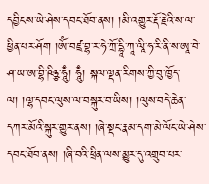དབྱིངས་ཡེ་ཤེས་དབང་ཐོབ་ནས། །མི་འགྱུར་རྡོ་རྗེའི་ས་ལ་ཕྱིན་པར་ཤོག །ཨོཾ་བཛྲ་བྷ་ར་ཧེ་ཀྲོ་དྷཱི་ཀཱ་ལཱི་ཧ་རི་ནི་ས་ཨཱ་བེ་ཤ་ཡ་ཨ་བྷི་ཥིཉྩ་ཧཱུྃ། ཧཱུྃ། སྐལ་ལྡན་རིགས་ཀྱི་བུ་ཁྱོད་ལ། །ལྷ་དབང་ལུས་ལ་བསྐུར་བ་ཡིས། །ལུས་བདེ་ཆེན་དཀར་མོའི་སྐུར་གྱུར་ནས། །ཞེ་སྡང་རྣམ་དག་མེ་ལོང་ཡེ་ཤེས་དབང་ཐོབ་ནས། །ཞི་བའི་ཕྲིན་ལས་མྱུར་དུ་འགྲུབ་པར་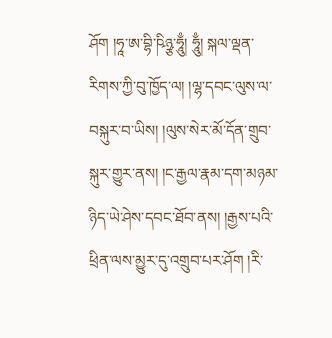ཤོག །ཧཱ་ཨ་བྷི་ཥིཉྩ་ཧཱུྃ། ཧཱུྃ། སྐལ་ལྡན་རིགས་ཀྱི་བུ་ཁྱོད་ལ། །ལྷ་དབང་ལུས་ལ་བསྐུར་བ་ཡིས། །ལུས་སེར་མོ་དོན་གྲུབ་སྐུར་གྱུར་ནས། །ང་རྒྱལ་རྣམ་དག་མཉམ་ཉིད་ཡེ་ཤེས་དབང་ཐོབ་ནས། །རྒྱས་པའི་ཕྲིན་ལས་མྱུར་དུ་འགྲུབ་པར་ཤོག །རི་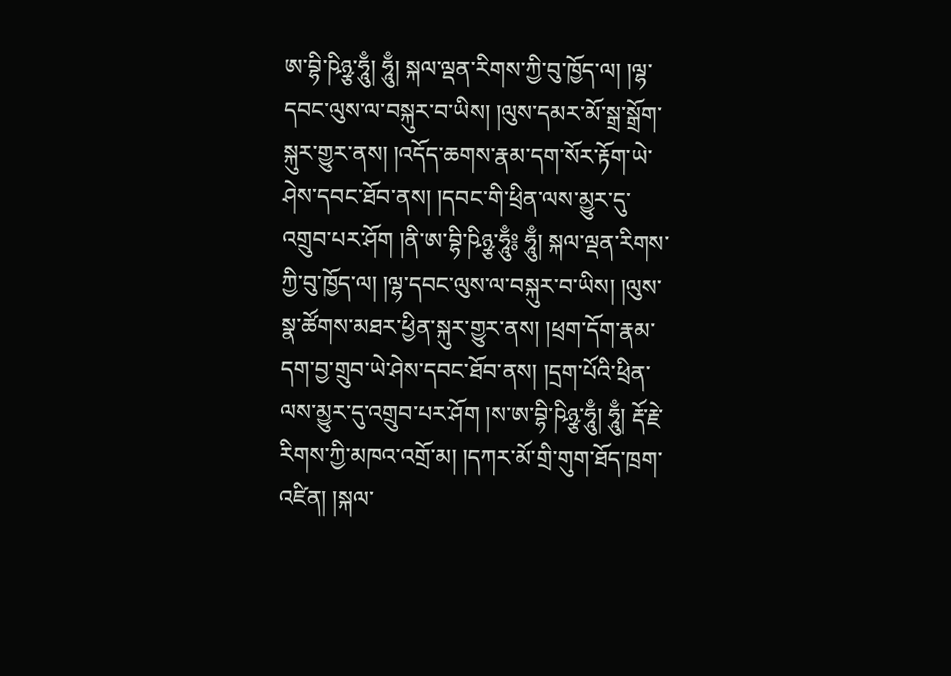ཨ་བྷི་ཥིཉྩ་ཧཱུྃ། ཧཱུྃ། སྐལ་ལྡན་རིགས་ཀྱི་བུ་ཁྱོད་ལ། །ལྷ་དབང་ལུས་ལ་བསྐུར་བ་ཡིས། །ལུས་དམར་མོ་སྒྲ་སྒྲོག་སྐུར་གྱུར་ནས། །འདོད་ཆགས་རྣམ་དག་སོར་རྟོག་ཡེ་ཤེས་དབང་ཐོབ་ནས། །དབང་གི་ཕྲིན་ལས་མྱུར་དུ་འགྲུབ་པར་ཤོག །ནི་ཨ་བྷི་ཥིཉྩ་ཧཱུྃ༔ ཧཱུྃ། སྐལ་ལྡན་རིགས་ཀྱི་བུ་ཁྱོད་ལ། །ལྷ་དབང་ལུས་ལ་བསྐུར་བ་ཡིས། །ལུས་སྣ་ཚོགས་མཐར་ཕྱིན་སྐུར་གྱུར་ནས། །ཕྲག་དོག་རྣམ་དག་བྱ་གྲུབ་ཡེ་ཤེས་དབང་ཐོབ་ནས། །དྲག་པོའི་ཕྲིན་ལས་མྱུར་དུ་འགྲུབ་པར་ཤོག །ས་ཨ་བྷི་ཥིཉྩ་ཧཱུྃ། ཧཱུྃ། རྡོ་རྗེ་རིགས་ཀྱི་མཁའ་འགྲོ་མ། །དཀར་མོ་གྲི་གུག་ཐོད་ཁྲག་འཛིན། །སྐལ་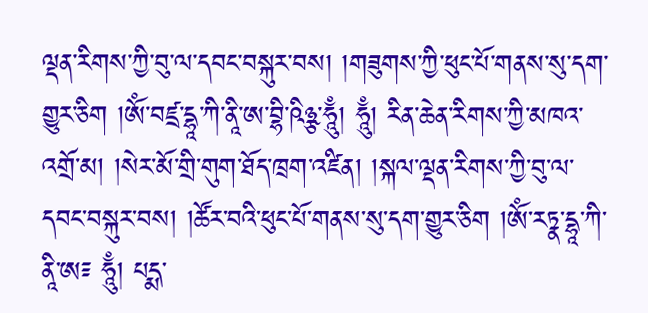ལྡན་རིགས་ཀྱི་བུ་ལ་དབང་བསྐུར་བས། །གཟུགས་ཀྱི་ཕུང་པོ་གནས་སུ་དག་གྱུར་ཅིག །ཨོཾ་བཛྲ་དྷཱ་ཀི་ནཱི་ཨ་བྷི་ཥིཉྩ་ཧཱུྃ། ཧཱུྃ། རིན་ཆེན་རིགས་ཀྱི་མཁའ་འགྲོ་མ། །སེར་མོ་གྲི་གུག་ཐོད་ཁྲག་འཛིན། །སྐལ་ལྡན་རིགས་ཀྱི་བུ་ལ་དབང་བསྐུར་བས། །ཚོར་བའི་ཕུང་པོ་གནས་སུ་དག་གྱུར་ཅིག །ཨོཾ་རཏྣ་དྷཱ་ཀི་ནཱི་ཨ༴ ཧཱུྃ། པདྨ་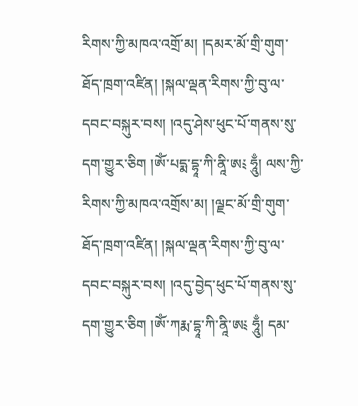རིགས་ཀྱི་མཁའ་འགྲོ་མ། །དམར་མོ་གྲི་གུག་ཐོད་ཁྲག་འཛིན། །སྐལ་ལྡན་རིགས་ཀྱི་བུ་ལ་དབང་བསྐུར་བས། །འདུ་ཤེས་ཕུང་པོ་གནས་སུ་དག་གྱུར་ཅིག །ཨོཾ་པདྨ་དྷཱ་ཀི་ནཱི་ཨ༴ ཧཱུྃ། ལས་ཀྱི་རིགས་ཀྱི་མཁའ་འགྲོས་མ། །ལྗང་མོ་གྲི་གུག་ཐོད་ཁྲག་འཛིན། །སྐལ་ལྡན་རིགས་ཀྱི་བུ་ལ་དབང་བསྐུར་བས། །འདུ་བྱེད་ཕུང་པོ་གནས་སུ་དག་གྱུར་ཅིག །ཨོཾ་ཀརྨ་དྷཱ་ཀི་ནཱི་ཨ༴ ཧཱུྃ། དམ་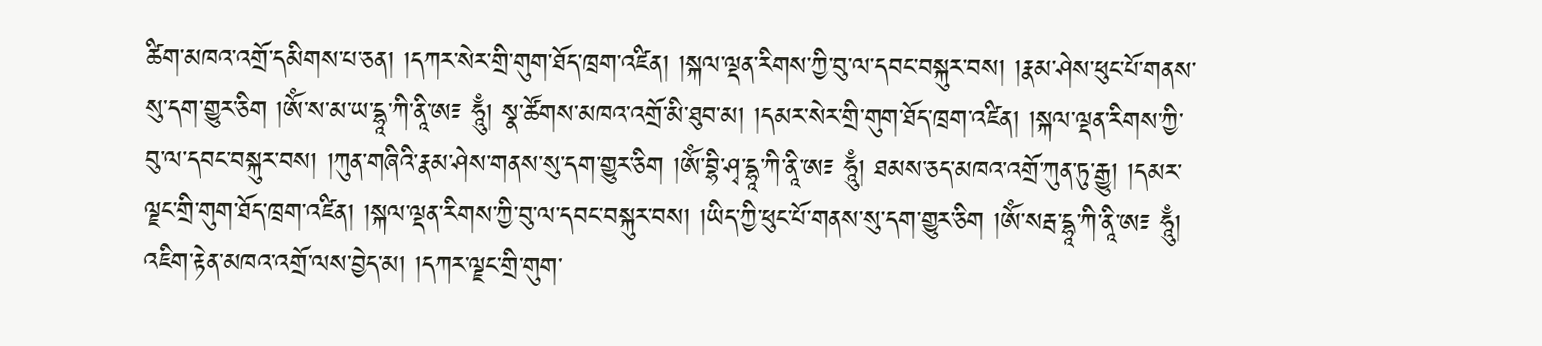ཚིག་མཁའ་འགྲོ་དམིགས་པ་ཅན། །དཀར་སེར་གྲི་གུག་ཐོད་ཁྲག་འཛིན། །སྐལ་ལྡན་རིགས་ཀྱི་བུ་ལ་དབང་བསྐུར་བས། །རྣམ་ཤེས་ཕུང་པོ་གནས་སུ་དག་གྱུར་ཅིག །ཨོཾ་ས་མ་ཡ་དྷཱ་ཀི་ནཱི་ཨ༴ ཧཱུྃ། སྣ་ཚོགས་མཁའ་འགྲོ་མི་ཐུབ་མ། །དམར་སེར་གྲི་གུག་ཐོད་ཁྲག་འཛིན། །སྐལ་ལྡན་རིགས་ཀྱི་བུ་ལ་དབང་བསྐུར་བས། །ཀུན་གཞིའི་རྣམ་ཤེས་གནས་སུ་དག་གྱུར་ཅིག །ཨོཾ་བྷི་ཤྭ་དྷཱ་ཀི་ནཱི་ཨ༴ ཧཱུྃ། ཐམས་ཅད་མཁའ་འགྲོ་ཀུན་ཏུ་རྒྱུ། །དམར་ལྗང་གྲི་གུག་ཐོད་ཁྲག་འཛིན། །སྐལ་ལྡན་རིགས་ཀྱི་བུ་ལ་དབང་བསྐུར་བས། །ཡིད་ཀྱི་ཕུང་པོ་གནས་སུ་དག་གྱུར་ཅིག །ཨོཾ་སརྦ་དྷཱ་ཀི་ནཱི་ཨ༴ ཧཱུྃ། འཇིག་རྟེན་མཁའ་འགྲོ་ལས་བྱེད་མ། །དཀར་ལྗང་གྲི་གུག་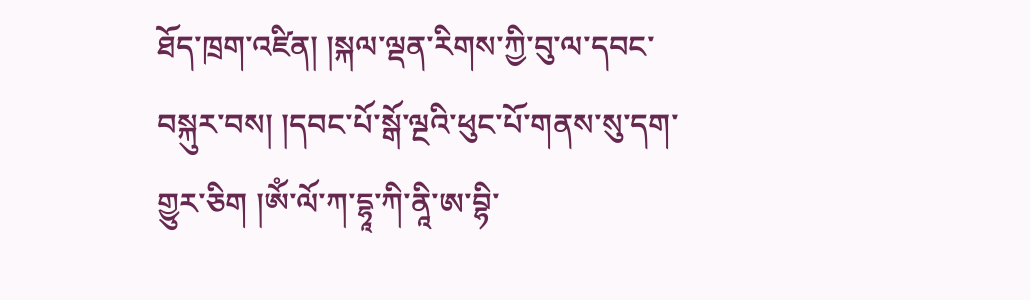ཐོད་ཁྲག་འཛིན། །སྐལ་ལྡན་རིགས་ཀྱི་བུ་ལ་དབང་བསྐུར་བས། །དབང་པོ་སྒོ་ལྔའི་ཕུང་པོ་གནས་སུ་དག་གྱུར་ཅིག །ཨོཾ་ལོ་ཀ་དྷཱ་ཀི་ནཱི་ཨ་བྷི་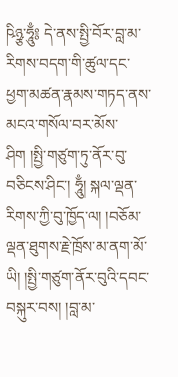ཥིཉྩ་ཧཱུྃ༔ དེ་ནས་སྤྱི་བོར་བླ་མ་རིགས་བདག་གི་ཚུལ་དང་ཕྱག་མཚན་རྣམས་གཏད་ནས་མངའ་གསོལ་བར་མོས་ཤིག །སྤྱི་གཙུག་ཏུ་ནོར་བུ་བཅིངས་ཤིང་། ཧཱུྃ། སྐལ་ལྡན་རིགས་ཀྱི་བུ་ཁྱོད་ལ། །བཅོམ་ལྡན་ཐུགས་རྗེ་ཁྲོས་མ་ནག་མོ་ཡི། །སྤྱི་གཙུག་ནོར་བུའི་དབང་བསྐུར་བས། །བླ་མ་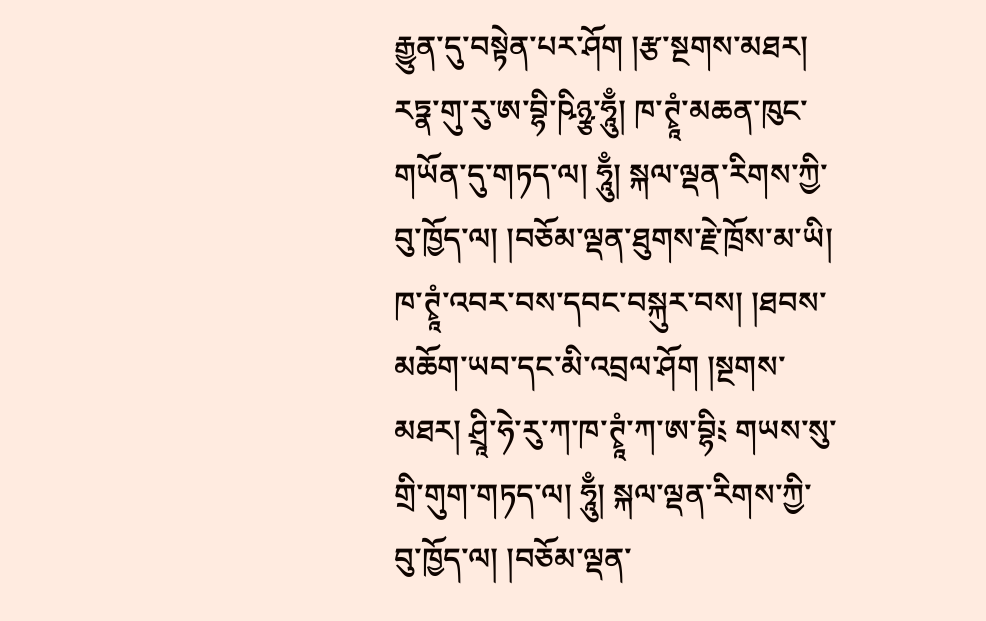རྒྱུན་དུ་བསྟེན་པར་ཤོག །རྩ་སྔགས་མཐར། རཏྣ་གུ་རུ་ཨ་བྷི་ཥིཉྩ་ཧཱུྃ། ཁ་ཊྭཱཾ་མཆན་ཁུང་གཡོན་དུ་གཏད་ལ། ཧཱུྃ། སྐལ་ལྡན་རིགས་ཀྱི་བུ་ཁྱོད་ལ། །བཅོམ་ལྡན་ཐུགས་རྗེ་ཁྲོས་མ་ཡི། ཁ་ཊྭཱཾ་འབར་བས་དབང་བསྐུར་བས། །ཐབས་མཆོག་ཡབ་དང་མི་འབྲལ་ཤོག །སྔགས་མཐར། ཤྲཱི་ཧེ་རུ་ཀ་ཁ་ཊྭཱཾ་ཀ་ཨ་བྷི༴ གཡས་སུ་གྲི་གུག་གཏད་ལ། ཧཱུྃ། སྐལ་ལྡན་རིགས་ཀྱི་བུ་ཁྱོད་ལ། །བཅོམ་ལྡན་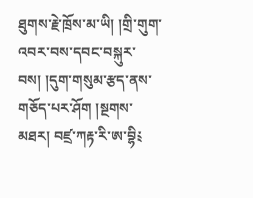ཐུགས་རྗེ་ཁྲོས་མ་ཡི། །གྲི་གུག་འབར་བས་དབང་བསྐུར་བས། །དུག་གསུམ་རྩད་ནས་གཅོད་པར་ཤོག །སྔགས་མཐར། བཛྲ་ཀརྟ་རི་ཨ་བྷི༴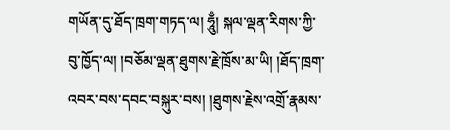གཡོན་དུ་ཐོད་ཁྲག་གཏད་ལ། ཧཱུྃ། སྐལ་ལྡན་རིགས་ཀྱི་བུ་ཁྱོད་ལ། །བཅོམ་ལྡན་ཐུགས་རྗེ་ཁྲོས་མ་ཡི། །ཐོད་ཁྲག་འབར་བས་དབང་བསྐུར་བས། །ཐུགས་རྗེས་འགྲོ་རྣམས་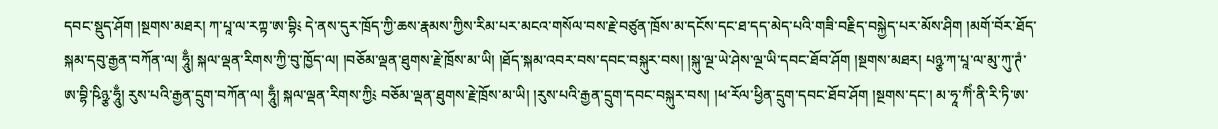དབང་སྡུད་ཤོག །སྔགས་མཐར། ཀ་པཱ་ལ་རཀྟ་ཨ་བྷི༴ དེ་ནས་དུར་ཁྲོད་ཀྱི་ཆས་རྣམས་ཀྱིས་རིམ་པར་མངའ་གསོལ་བས་རྗེ་བཙུན་ཁྲོས་མ་དངོས་དང་ཐ་དད་མེད་པའི་གཟི་བརྗིད་བསྐྱེད་པར་མོས་ཤིག །མགོ་བོར་ཐོད་སྐམ་དབུ་རྒྱན་བཀོན་ལ། ཧཱུྃ། སྐལ་ལྡན་རིགས་ཀྱི་བུ་ཁྱོད་ལ། །བཅོམ་ལྡན་ཐུགས་རྗེ་ཁྲོས་མ་ཡི། །ཐོད་སྐམ་འབར་བས་དབང་བསྐུར་བས། །སྐུ་ལྔ་ཡེ་ཤེས་ལྔ་ཡི་དབང་ཐོབ་ཤོག །སྔགས་མཐར། པཉྩ་ཀ་པཱ་ལ་མུ་ཀུ་ཊཾ་ཨ་བྷི་ཥིཉྩ་ཧཱུྃ། རུས་པའི་རྒྱན་དྲུག་བཀོན་ལ། ཧཱུྃ། སྐལ་ལྡན་རིགས་ཀྱི༴ བཅོམ་ལྡན་ཐུགས་རྗེ་ཁྲོས་མ་ཡི། །རུས་པའི་རྒྱན་དྲུག་དབང་བསྐུར་བས། །ཕ་རོལ་ཕྱིན་དྲུག་དབང་ཐོབ་ཤོག །སྔགས་དང་། མ་ཧཱ་ཀིཾ་ནི་རི་ཏི་ཨ་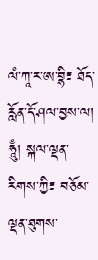ལཾ་ཀཱ་ར་ཨ་བྷི༴ ཐོད་རློན་དོ་ཤལ་བྱས་ལ། ཧཱུྃ། སྐལ་ལྡན་རིགས་ཀྱི༴ བཅོམ་ལྡན་ཐུགས་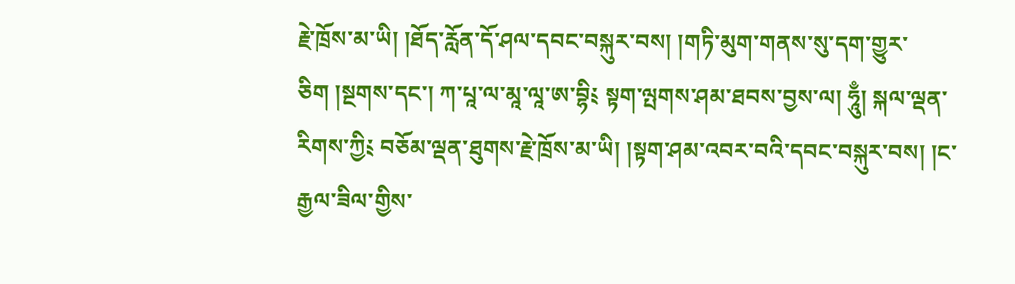རྗེ་ཁྲོས་མ་ཡི། །ཐོད་རློན་དོ་ཤལ་དབང་བསྐུར་བས། །གཏི་མུག་གནས་སུ་དག་གྱུར་ཅིག །སྔགས་དང་། ཀ་པཱ་ལ་མཱ་ལཱ་ཨ་བྷི༴ སྟག་ལྤགས་ཤམ་ཐབས་བྱས་ལ། ཧཱུྃ། སྐལ་ལྡན་རིགས་ཀྱི༴ བཅོམ་ལྡན་ཐུགས་རྗེ་ཁྲོས་མ་ཡི། །སྟག་ཤམ་འབར་བའི་དབང་བསྐུར་བས། །ང་རྒྱལ་ཟིལ་གྱིས་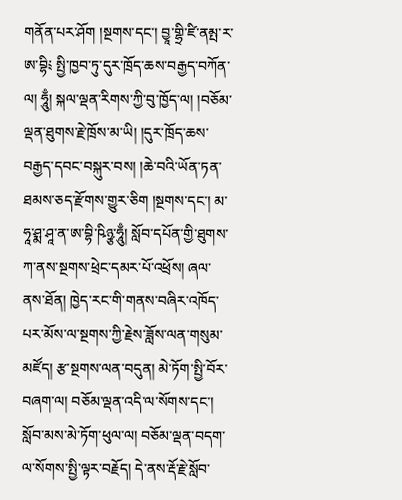གནོན་པར་ཤོག །སྔགས་དང་། བྱཱ་གྷྲི་ཛི་ནམྤ་ར་ཨ་བྷི༴ སྤྱི་ཁྱབ་ཏུ་དུར་ཁྲོད་ཆས་བརྒྱད་བཀོན་ལ། ཧཱུྃ། སྐལ་ལྡན་རིགས་ཀྱི་བུ་ཁྱོད་ལ། །བཅོམ་ལྡན་ཐུགས་རྗེ་ཁྲོས་མ་ཡི། །དུར་ཁྲོད་ཆས་བརྒྱད་དབང་བསྐུར་བས། །ཆེ་བའི་ཡོན་ཏན་ཐམས་ཅད་རྫོགས་གྱུར་ཅིག །སྔགས་དང་། མ་ཧཱ་ཤྨ་ཤཱ་ན་ཨ་བྷི་ཥིཉྩ་ཧཱུྃ། སློབ་དཔོན་གྱི་ཐུགས་ཀ་ནས་སྔགས་ཕྲེང་དམར་པོ་འཕྲོས། ཞལ་ནས་ཐོན། ཁྱེད་རང་གི་གནས་བཞིར་འཁོད་པར་མོས་ལ་སྔགས་ཀྱི་རྗེས་ཟློས་ལན་གསུམ་མཛོད། རྩ་སྔགས་ལན་བདུན། མེ་ཏོག་སྤྱི་བོར་བཞག་ལ། བཅོམ་ལྡན་འདི་ལ་སོགས་དང་། སློབ་མས་མེ་ཏོག་ཕུལ་ལ། བཅོམ་ལྡན་བདག་ལ་སོགས་སྤྱི་ལྟར་བརྗོད། དེ་ནས་རྡོ་རྗེ་སློབ་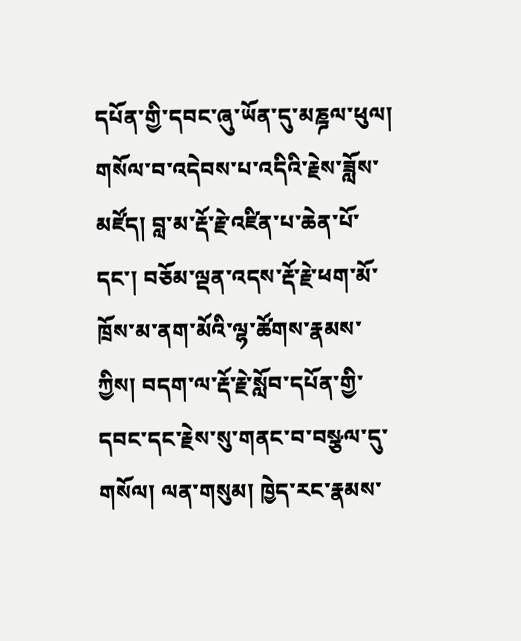དཔོན་གྱི་དབང་ཞུ་ཡོན་དུ་མཎྜལ་ཕུལ། གསོལ་བ་འདེབས་པ་འདིའི་རྗེས་ཟློས་མཛོད། བླ་མ་རྡོ་རྗེ་འཛིན་པ་ཆེན་པོ་དང་། བཅོམ་ལྡན་འདས་རྡོ་རྗེ་ཕག་མོ་ཁྲོས་མ་ནག་མོའི་ལྷ་ཚོགས་རྣམས་ཀྱིས། བདག་ལ་རྡོ་རྗེ་སློབ་དཔོན་གྱི་དབང་དང་རྗེས་སུ་གནང་བ་བསྩལ་དུ་གསོལ། ལན་གསུམ། ཁྱེད་རང་རྣམས་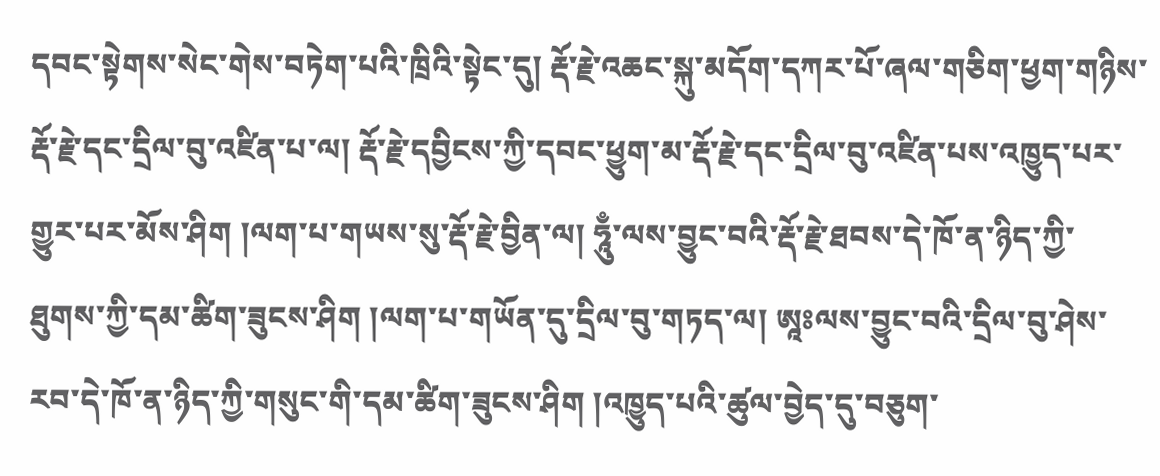དབང་སྟེགས་སེང་གེས་བཏེག་པའི་ཁྲིའི་སྟེང་དུ། རྡོ་རྗེ་འཆང་སྐུ་མདོག་དཀར་པོ་ཞལ་གཅིག་ཕྱག་གཉིས་རྡོ་རྗེ་དང་དྲིལ་བུ་འཛིན་པ་ལ། རྡོ་རྗེ་དབྱིངས་ཀྱི་དབང་ཕྱུག་མ་རྡོ་རྗེ་དང་དྲིལ་བུ་འཛིན་པས་འཁྱུད་པར་གྱུར་པར་མོས་ཤིག །ལག་པ་གཡས་སུ་རྡོ་རྗེ་བྱིན་ལ། ཧཱུྃ་ལས་བྱུང་བའི་རྡོ་རྗེ་ཐབས་དེ་ཁོ་ན་ཉིད་ཀྱི་ཐུགས་ཀྱི་དམ་ཚིག་ཟུངས་ཤིག །ལག་པ་གཡོན་དུ་དྲིལ་བུ་གཏད་ལ། ཨཱཿལས་བྱུང་བའི་དྲིལ་བུ་ཤེས་རབ་དེ་ཁོ་ན་ཉིད་ཀྱི་གསུང་གི་དམ་ཚིག་ཟུངས་ཤིག །འཁྱུད་པའི་ཚུལ་བྱེད་དུ་བཅུག་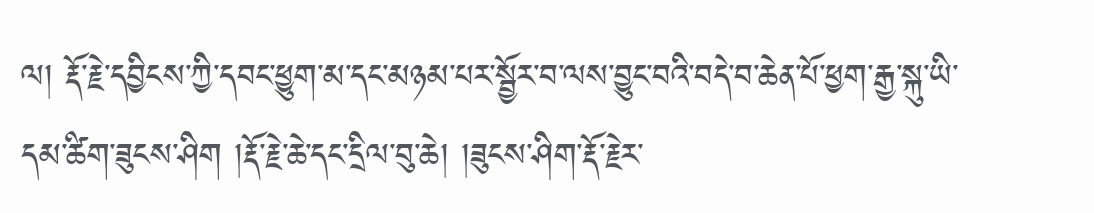ལ། རྡོ་རྗེ་དབྱིངས་ཀྱི་དབང་ཕྱུག་མ་དང་མཉམ་པར་སྦྱོར་བ་ལས་བྱུང་བའི་བདེ་བ་ཆེན་པོ་ཕྱག་རྒྱ་སྐུ་ཡི་དམ་ཚིག་ཟུངས་ཤིག །རྡོ་རྗེ་ཆེ་དང་དྲིལ་བུ་ཆེ། །ཟུངས་ཤིག་རྡོ་རྗེར་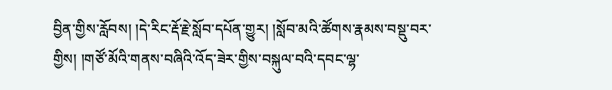བྱིན་གྱིས་རློབས། །དེ་རིང་རྡོ་རྗེ་སློབ་དཔོན་གྱུར། །སློབ་མའི་ཚོགས་རྣམས་བསྡུ་བར་གྱིས། །གཙོ་མོའི་གནས་བཞིའི་འོད་ཟེར་གྱིས་བསྐུལ་བའི་དབང་ལྷ་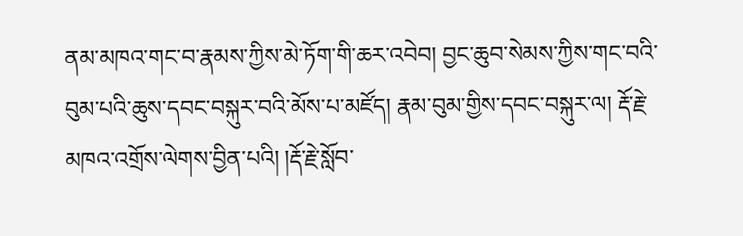ནམ་མཁའ་གང་བ་རྣམས་ཀྱིས་མེ་ཏོག་གི་ཆར་འབེབ། བྱང་ཆུབ་སེམས་ཀྱིས་གང་བའི་བུམ་པའི་ཆུས་དབང་བསྐུར་བའི་མོས་པ་མཛོད། རྣམ་བུམ་གྱིས་དབང་བསྐུར་ལ། རྡོ་རྗེ་མཁའ་འགྲོས་ལེགས་བྱིན་པའི། །རྡོ་རྗེ་སློབ་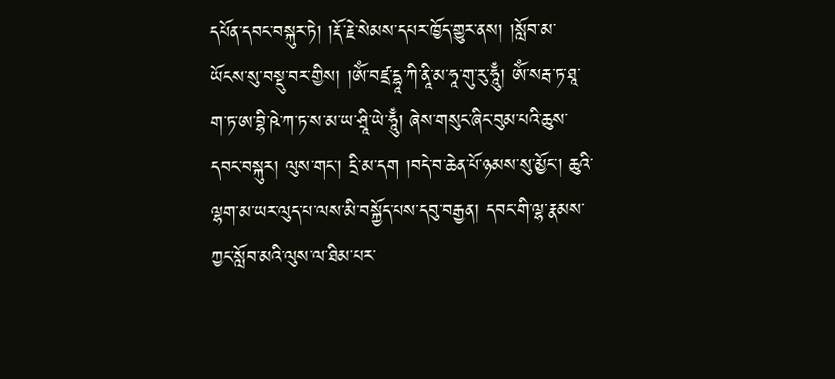དཔོན་དབང་བསྐུར་ཏེ། །རྡོ་རྗེ་སེམས་དཔར་ཁྱོད་གྱུར་ནས། །སློབ་མ་ཡོངས་སུ་བསྡུ་བར་གྱིས། །ཨོཾ་བཛྲ་དྷཱ་ཀི་ནཱི་མ་ཧཱ་གུ་རུ་ཧཱུྃ། ཨོཾ་སརྦ་ཏ་ཐཱ་ག་ཏ་ཨ་བྷི་ཥེ་ཀ་ཏ་ས་མ་ཡ་ཤྲཱི་ཡེ་ཧཱུྃ། ཞེས་གསུང་ཞིང་བུམ་པའི་ཆུས་དབང་བསྐུར། ལུས་གང་། དྲི་མ་དག །བདེ་བ་ཆེན་པོ་ཉམས་སུ་མྱོང་། ཆུའི་ལྷག་མ་ཡར་ལུད་པ་ལས་མི་བསྐྱོད་པས་དབུ་བརྒྱན། དབང་གི་ལྷ་རྣམས་ཀྱང་སློབ་མའི་ལུས་ལ་ཐིམ་པར་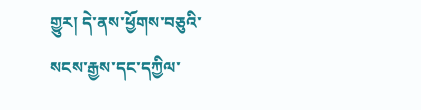གྱུར། དེ་ནས་ཕྱོགས་བཅུའི་སངས་རྒྱས་དང་དཀྱིལ་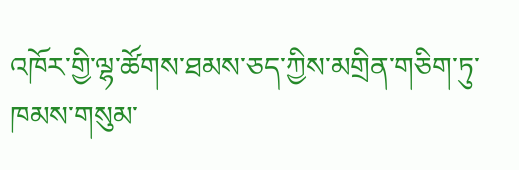འཁོར་གྱི་ལྷ་ཚོགས་ཐམས་ཅད་ཀྱིས་མགྲིན་གཅིག་ཏུ་ཁམས་གསུམ་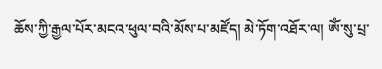ཆོས་ཀྱི་རྒྱལ་པོར་མངའ་ཕུལ་བའི་མོས་པ་མཛོད། མེ་ཏོག་འཐོར་ལ། ཨོཾ་སུ་པྲ་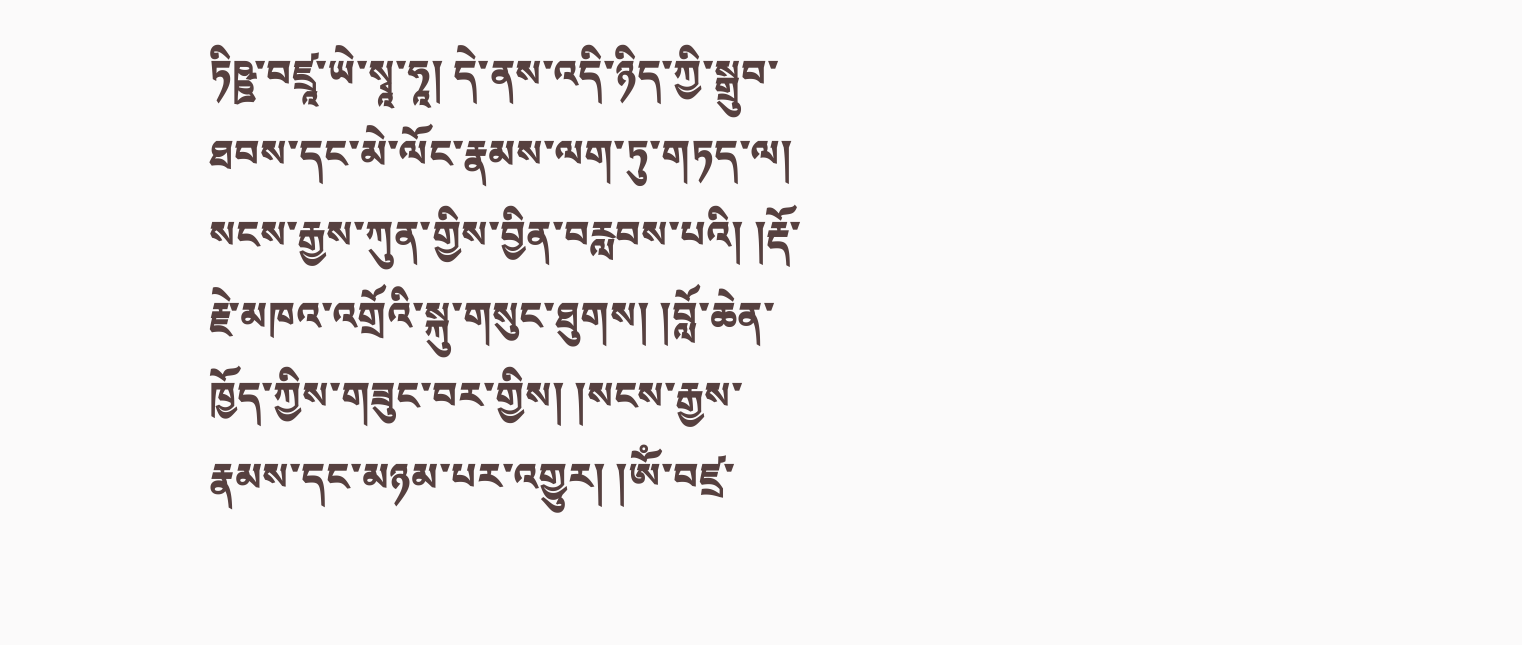ཏིཥྛ་བཛྲཱ་ཡེ་སྭཱ་ཧཱ། དེ་ནས་འདི་ཉིད་ཀྱི་སྒྲུབ་ཐབས་དང་མེ་ལོང་རྣམས་ལག་ཏུ་གཏད་ལ། སངས་རྒྱས་ཀུན་གྱིས་བྱིན་བརླབས་པའི། །རྡོ་རྗེ་མཁའ་འགྲོའི་སྐུ་གསུང་ཐུགས། །བློ་ཆེན་ཁྱོད་ཀྱིས་གཟུང་བར་གྱིས། །སངས་རྒྱས་རྣམས་དང་མཉམ་པར་འགྱུར། །ཨོཾ་བཛྲ་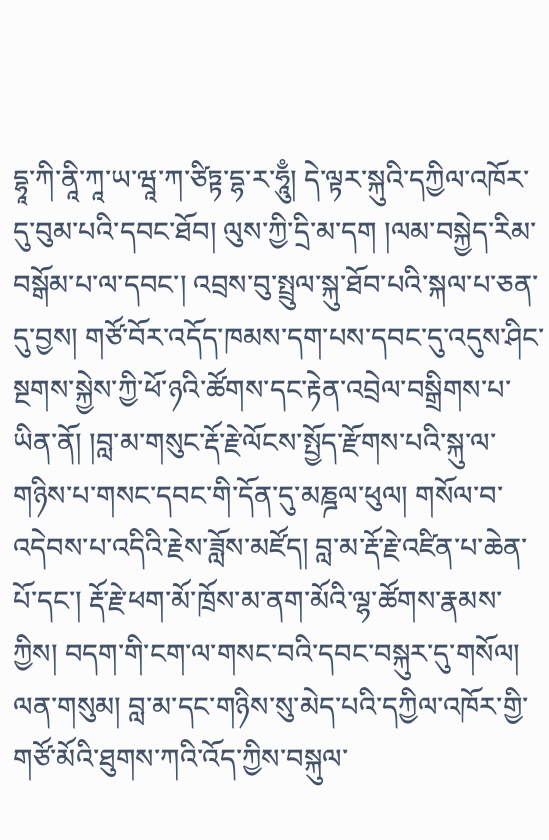དྷཱ་ཀི་ནཱི་ཀཱ་ཡ་ཝཱ་ཀ་ཙིཏྟ་དྷ་ར་ཧཱུྃ། དེ་ལྟར་སྐུའི་དཀྱིལ་འཁོར་དུ་བུམ་པའི་དབང་ཐོབ། ལུས་ཀྱི་དྲི་མ་དག །ལམ་བསྐྱེད་རིམ་བསྒོམ་པ་ལ་དབང་། འབྲས་བུ་སྤྲུལ་སྐུ་ཐོབ་པའི་སྐལ་པ་ཅན་དུ་བྱས། གཙོ་བོར་འདོད་ཁམས་དག་པས་དབང་དུ་འདུས་ཤིང་སྔགས་སྐྱེས་ཀྱི་ཕོ་ཉའི་ཚོགས་དང་རྟེན་འབྲེལ་བསྒྲིགས་པ་ཡིན་ནོ། །བླ་མ་གསུང་རྡོ་རྗེ་ལོངས་སྤྱོད་རྫོགས་པའི་སྐུ་ལ་གཉིས་པ་གསང་དབང་གི་དོན་དུ་མཎྜལ་ཕུལ། གསོལ་བ་འདེབས་པ་འདིའི་རྗེས་ཟློས་མཛོད། བླ་མ་རྡོ་རྗེ་འཛིན་པ་ཆེན་པོ་དང་། རྡོ་རྗེ་ཕག་མོ་ཁྲོས་མ་ནག་མོའི་ལྷ་ཚོགས་རྣམས་ཀྱིས། བདག་གི་ངག་ལ་གསང་བའི་དབང་བསྐུར་དུ་གསོལ། ལན་གསུམ། བླ་མ་དང་གཉིས་སུ་མེད་པའི་དཀྱིལ་འཁོར་གྱི་གཙོ་མོའི་ཐུགས་ཀའི་འོད་ཀྱིས་བསྐུལ་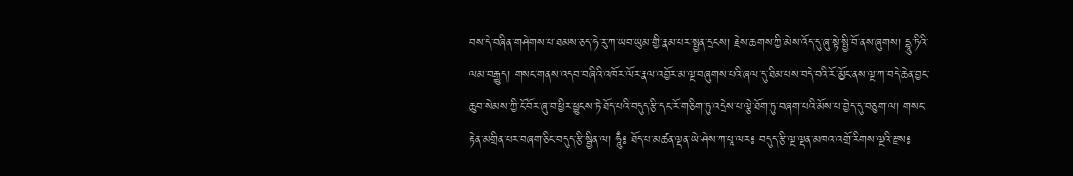བས་དེ་བཞིན་གཤེགས་པ་ཐམས་ཅད་ཧེ་རུ་ཀ་ཡབ་ཡུམ་གྱི་རྣམ་པར་སྤྱན་དྲངས། རྗེས་ཆགས་ཀྱི་མེས་འོད་དུ་ཞུ་སྟེ་སྤྱི་བོ་ནས་ཞུགས། དྷཱུ་ཏིའི་ལམ་བརྒྱུད། གསང་གནས་འདབ་བཞིའི་འཁོར་ལོར་རྣལ་འབྱོར་མ་ལྔ་བཞུགས་པའི་ཞལ་དུ་ཐིམ་པས་བདེ་བའི་རོ་མྱོང་ནས་ལྔ་ཀ་བདེ་ཆེན་བྱང་ཆུབ་སེམས་ཀྱི་ངོ་བོར་ཞུ་བ་ཕྱིར་ཕྱུངས་ཏེ་ཐོད་པའི་བདུད་རྩི་དང་རོ་གཅིག་ཏུ་འདྲེས་པ་ལྕེ་ཐོག་ཏུ་བཞག་པའི་མོས་པ་བྱེད་དུ་བཅུག་ལ། གསང་རྟེན་མགྲིན་པར་བཞག་ཅིང་བདུད་རྩི་སྦྱིན་ལ། ཧཱུྃ༔ ཐོད་པ་མཚན་ལྡན་ཡེ་ཤེས་ཀ་པཱ་ལར༔ བདུད་རྩི་ལྔ་ལྡན་མཁའ་འགྲོ་རིགས་ལྔའི་རྫས༔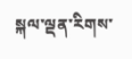སྐལ་ལྡན་རིགས་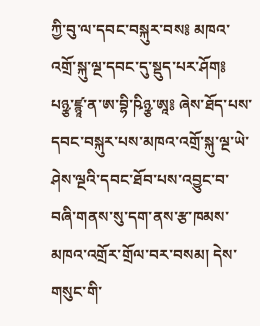ཀྱི་བུ་ལ་དབང་བསྐུར་བས༔ མཁའ་འགྲོ་སྐུ་ལྔ་དབང་དུ་སྡུད་པར་ཤོག༔ པཉྩ་ཛྙཱ་ན་ཨ་བྷི་ཥིཉྩ་ཨཱ༔ ཞེས་ཐོད་པས་དབང་བསྐུར་པས་མཁའ་འགྲོ་སྐུ་ལྔ་ཡེ་ཤེས་ལྔའི་དབང་ཐོབ་པས་འབྱུང་བ་བཞི་གནས་སུ་དག་ནས་རྩ་ཁམས་མཁའ་འགྲོར་གྲོལ་བར་བསམ། དེས་གསུང་གི་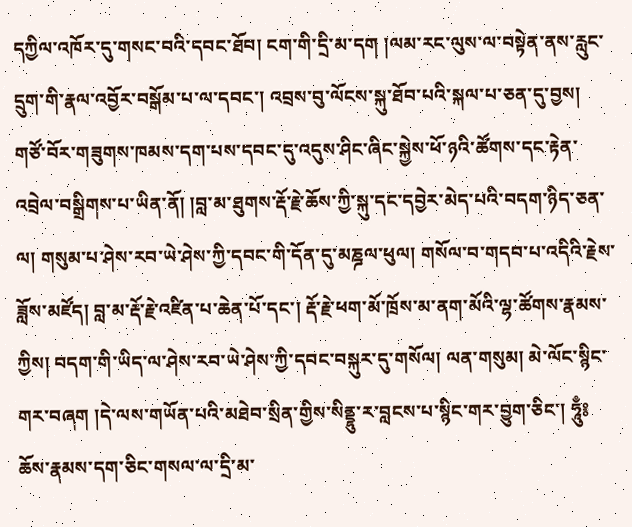དཀྱིལ་འཁོར་དུ་གསང་བའི་དབང་ཐོབ། ངག་གི་དྲི་མ་དག །ལམ་རང་ལུས་ལ་བསྟེན་ནས་རླུང་དྲུག་གི་རྣལ་འབྱོར་བསྒོམ་པ་ལ་དབང་། འབྲས་བུ་ལོངས་སྐུ་ཐོབ་པའི་སྐལ་པ་ཅན་དུ་བྱས། གཙོ་བོར་གཟུགས་ཁམས་དག་པས་དབང་དུ་འདུས་ཤིང་ཞིང་སྐྱེས་ཕོ་ཉའི་ཚོགས་དང་རྟེན་འབྲེལ་བསྒྲིགས་པ་ཡིན་ནོ། །བླ་མ་ཐུགས་རྡོ་རྗེ་ཆོས་ཀྱི་སྐུ་དང་དབྱེར་མེད་པའི་བདག་ཉིད་ཅན་ལ། གསུམ་པ་ཤེས་རབ་ཡེ་ཤེས་ཀྱི་དབང་གི་དོན་དུ་མཎྜལ་ཕུལ། གསོལ་བ་གདབ་པ་འདིའི་རྗེས་ཟློས་མཛོད། བླ་མ་རྡོ་རྗེ་འཛིན་པ་ཆེན་པོ་དང་། རྡོ་རྗེ་ཕག་མོ་ཁྲོས་མ་ནག་མོའི་ལྷ་ཚོགས་རྣམས་ཀྱིས། བདག་གི་ཡིད་ལ་ཤེས་རབ་ཡེ་ཤེས་ཀྱི་དབང་བསྐུར་དུ་གསོལ། ལན་གསུམ། མེ་ལོང་སྙིང་གར་བཞག །དེ་ལས་གཡོན་པའི་མཐེབ་སྲིན་གྱིས་སིནྡྷུ་ར་བླངས་པ་སྙིང་གར་བྱུག་ཅིང་། ཧཱུྃ༔ ཆོས་རྣམས་དག་ཅིང་གསལ་ལ་དྲི་མ་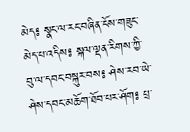མེད༔ སྣང་ལ་རང་བཞིན་ངོས་གཟུང་མེད་པ་འདིས༔ སྐལ་ལྡན་རིགས་ཀྱི་བུ་ལ་དབང་བསྐུར་བས༔ ཤེས་རབ་ཡེ་ཤེས་དབང་མཆོག་ཐོབ་པར་ཤོག༔ པྲ་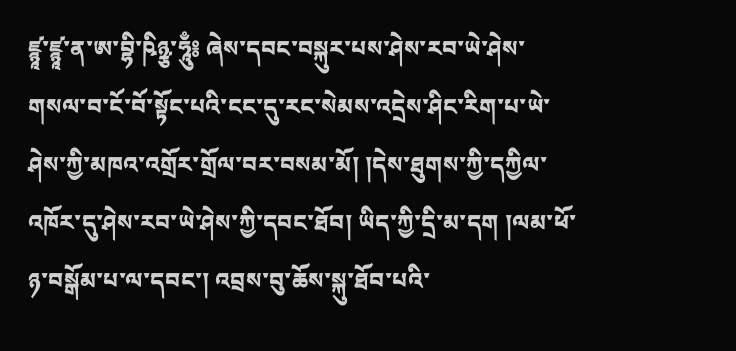ཛྙཱ་ཛྙཱ་ན་ཨ་བྷི་ཥིཉྩ་ཧཱུྃ༔ ཞེས་དབང་བསྐུར་པས་ཤེས་རབ་ཡེ་ཤེས་གསལ་བ་ངོ་བོ་སྟོང་པའི་ངང་དུ་རང་སེམས་འདྲེས་ཤིང་རིག་པ་ཡེ་ཤེས་ཀྱི་མཁའ་འགྲོར་གྲོལ་བར་བསམ་མོ། །དེས་ཐུགས་ཀྱི་དཀྱིལ་འཁོར་དུ་ཤེས་རབ་ཡེ་ཤེས་ཀྱི་དབང་ཐོབ། ཡིད་ཀྱི་དྲི་མ་དག །ལམ་ཕོ་ཉ་བསྒོམ་པ་ལ་དབང་། འབྲས་བུ་ཆོས་སྐུ་ཐོབ་པའི་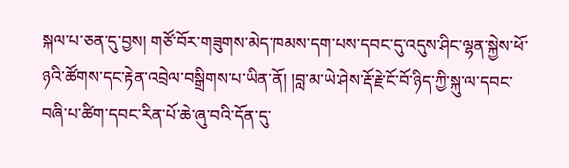སྐལ་པ་ཅན་དུ་བྱས། གཙོ་བོར་གཟུགས་མེད་ཁམས་དག་པས་དབང་དུ་འདུས་ཤིང་ལྷན་སྐྱེས་ཕོ་ཉའི་ཚོགས་དང་རྟེན་འབྲེལ་བསྒྲིགས་པ་ཡིན་ནོ། །བླ་མ་ཡེ་ཤེས་རྡོ་རྗེ་ངོ་བོ་ཉིད་ཀྱི་སྐུ་ལ་དབང་བཞི་པ་ཚིག་དབང་རིན་པོ་ཆེ་ཞུ་བའི་དོན་དུ་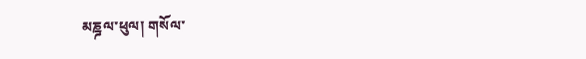མཎྜལ་ཕུལ། གསོལ་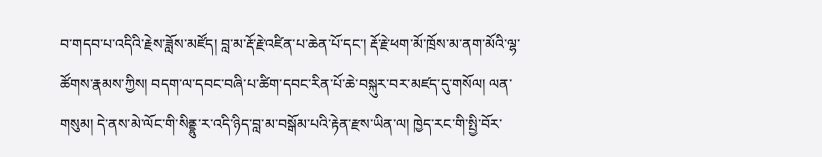བ་གདབ་པ་འདིའི་རྗེས་ཟློས་མཛོད། བླ་མ་རྡོ་རྗེ་འཛིན་པ་ཆེན་པོ་དང་། རྡོ་རྗེ་ཕག་མོ་ཁྲོས་མ་ནག་མོའི་ལྷ་ཚོགས་རྣམས་ཀྱིས། བདག་ལ་དབང་བཞི་པ་ཚིག་དབང་རིན་པོ་ཆེ་བསྐུར་བར་མཛད་དུ་གསོལ། ལན་གསུམ། དེ་ནས་མེ་ལོང་གི་སིནྡྷུ་ར་འདི་ཉིད་བླ་མ་བསྒོམ་པའི་རྟེན་རྫས་ཡིན་ལ། ཁྱེད་རང་གི་སྤྱི་བོར་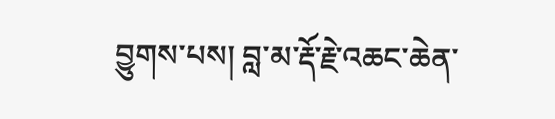བྱུགས་པས། བླ་མ་རྡོ་རྗེ་འཆང་ཆེན་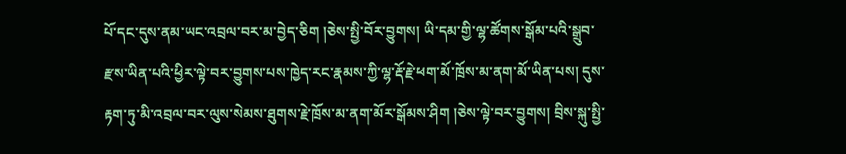པོ་དང་དུས་ནམ་ཡང་འབྲལ་བར་མ་བྱེད་ཅིག །ཅེས་སྤྱི་བོར་བྱུགས། ཡི་དམ་གྱི་ལྷ་ཚོགས་སྒོམ་པའི་སྒྲུབ་རྫས་ཡིན་པའི་ཕྱིར་ལྟེ་བར་བྱུགས་པས་ཁྱེད་རང་རྣམས་ཀྱི་ལྷ་རྡོ་རྗེ་ཕག་མོ་ཁྲོས་མ་ནག་མོ་ཡིན་པས། དུས་རྟག་ཏུ་མི་འབྲལ་བར་ལུས་སེམས་ཐུགས་རྗེ་ཁྲོས་མ་ནག་མོར་སྒོམས་ཤིག །ཅེས་ལྟེ་བར་བྱུགས། བྲིས་སྐུ་སྤྱི་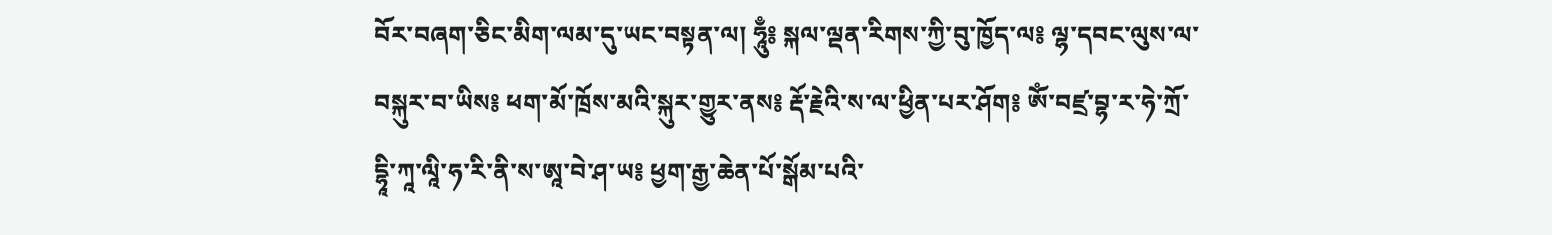བོར་བཞག་ཅིང་མིག་ལམ་དུ་ཡང་བསྟན་ལ། ཧཱུྃ༔ སྐལ་ལྡན་རིགས་ཀྱི་བུ་ཁྱོད་ལ༔ ལྷ་དབང་ལུས་ལ་བསྐུར་བ་ཡིས༔ ཕག་མོ་ཁྲོས་མའི་སྐུར་གྱུར་ནས༔ རྡོ་རྗེའི་ས་ལ་ཕྱིན་པར་ཤོག༔ ཨོཾ་བཛྲ་བྷ་ར་ཧེ་ཀྲོ་དྷཱི་ཀཱ་ལཱི་ཧ་རི་ནི་ས་ཨཱ་བེ་ཤ་ཡ༔ ཕྱག་རྒྱ་ཆེན་པོ་སྒོམ་པའི་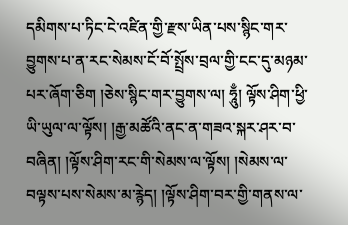དམིགས་པ་ཏིང་ངེ་འཛིན་གྱི་རྫས་ཡིན་པས་སྙིང་གར་བྱུགས་པ་ན་རང་སེམས་ངོ་བོ་སྤྲོས་བྲལ་གྱི་ངང་དུ་མཉམ་པར་ཞོག་ཅིག །ཅེས་སྙིང་གར་བྱུགས་ལ། ཧཱུྃ། ལྟོས་ཤིག་ཕྱི་ཡི་ཡུལ་ལ་ལྟོས། །རྒྱ་མཚོའི་ནང་ན་གཟའ་སྐར་ཤར་བ་བཞིན། །ལྟོས་ཤིག་རང་གི་སེམས་ལ་ལྟོས། །སེམས་ལ་བལྟས་པས་སེམས་མ་རྙེད། །ལྟོས་ཤིག་བར་གྱི་གནས་ལ་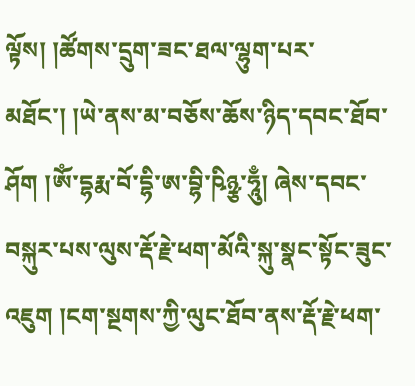ལྟོས། །ཚོགས་དྲུག་ཟང་ཐལ་ལྷུག་པར་མཐོང་། །ཡེ་ནས་མ་བཅོས་ཆོས་ཉིད་དབང་ཐོབ་ཤོག །ཨོཾ་དྷརྨ་བོ་དྷི་ཨ་བྷི་ཥིཉྩ་ཧཱུྃ། ཞེས་དབང་བསྐུར་པས་ལུས་རྡོ་རྗེ་ཕག་མོའི་སྐུ་སྣང་སྟོང་ཟུང་འཇུག །ངག་སྔགས་ཀྱི་ལུང་ཐོབ་ནས་རྡོ་རྗེ་ཕག་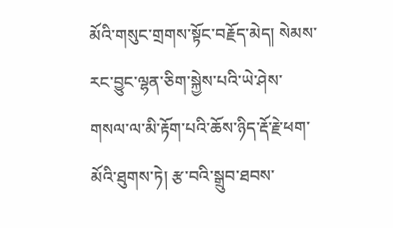མོའི་གསུང་གྲགས་སྟོང་བརྗོད་མེད། སེམས་རང་བྱུང་ལྷན་ཅིག་སྐྱེས་པའི་ཡེ་ཤེས་གསལ་ལ་མི་རྟོག་པའི་ཆོས་ཉིད་རྡོ་རྗེ་ཕག་མོའི་ཐུགས་ཏེ། རྩ་བའི་སྒྲུབ་ཐབས་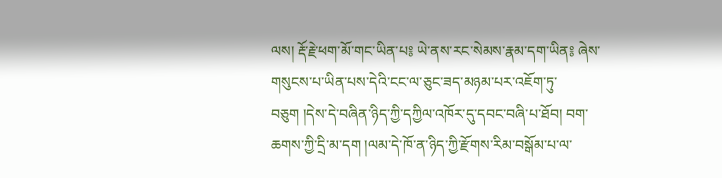ལས། རྡོ་རྗེ་ཕག་མོ་གང་ཡིན་པ༔ ཡེ་ནས་རང་སེམས་རྣམ་དག་ཡིན༔ ཞེས་གསུངས་པ་ཡིན་པས་དེའི་ངང་ལ་ཅུང་ཟད་མཉམ་པར་འཇོག་ཏུ་བཅུག །དེས་དེ་བཞིན་ཉིད་ཀྱི་དཀྱིལ་འཁོར་དུ་དབང་བཞི་པ་ཐོབ། བག་ཆགས་ཀྱི་དྲི་མ་དག །ལམ་དེ་ཁོ་ན་ཉིད་ཀྱི་རྫོགས་རིམ་བསྒོམ་པ་ལ་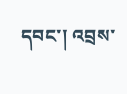དབང་། འབྲས་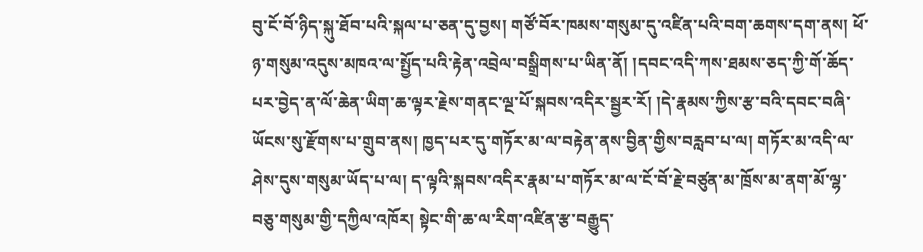བུ་ངོ་བོ་ཉིད་སྐུ་ཐོབ་པའི་སྐལ་པ་ཅན་དུ་བྱས། གཙོ་བོར་ཁམས་གསུམ་དུ་འཛིན་པའི་བག་ཆགས་དག་ནས། ཕོ་ཉ་གསུམ་འདུས་མཁའ་ལ་སྤྱོད་པའི་རྟེན་འབྲེལ་བསྒྲིགས་པ་ཡིན་ནོ། །དབང་འདི་ཀས་ཐམས་ཅད་ཀྱི་གོ་ཆོད་པར་བྱེད་ན་ལོ་ཆེན་ཡིག་ཆ་ལྟར་རྗེས་གནང་ལྔ་པོ་སྐབས་འདིར་སྦྱར་རོ། །དེ་རྣམས་ཀྱིས་རྩ་བའི་དབང་བཞི་ཡོངས་སུ་རྫོགས་པ་གྲུབ་ནས། ཁྱད་པར་དུ་གཏོར་མ་ལ་བརྟེན་ནས་བྱིན་གྱིས་བརླབ་པ་ལ། གཏོར་མ་འདི་ལ་ཤེས་དུས་གསུམ་ཡོད་པ་ལ། ད་ལྟའི་སྐབས་འདིར་རྣམ་པ་གཏོར་མ་ལ་ངོ་བོ་རྗེ་བཙུན་མ་ཁྲོས་མ་ནག་མོ་ལྷ་བཅུ་གསུམ་གྱི་དཀྱིལ་འཁོར། སྟེང་གི་ཆ་ལ་རིག་འཛིན་རྩ་བརྒྱུད་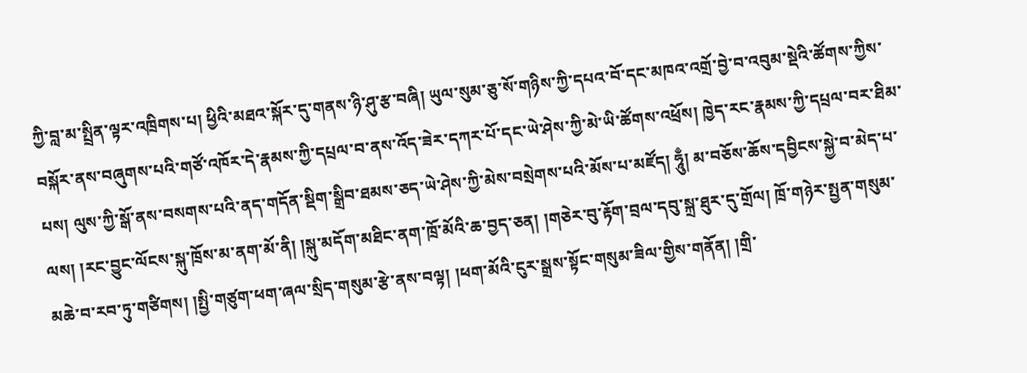ཀྱི་བླ་མ་སྤྲིན་ལྟར་འཁྲིགས་པ། ཕྱིའི་མཐའ་སྐོར་དུ་གནས་ཉི་ཤུ་རྩ་བཞི། ཡུལ་སུམ་ཅུ་སོ་གཉིས་ཀྱི་དཔའ་བོ་དང་མཁའ་འགྲོ་བྱེ་བ་འབུམ་སྡེའི་ཚོགས་ཀྱིས་བསྐོར་ནས་བཞུགས་པའི་གཙོ་འཁོར་དེ་རྣམས་ཀྱི་དཔྲལ་བ་ནས་འོད་ཟེར་དཀར་པོ་དང་ཡེ་ཤེས་ཀྱི་མེ་ཡི་ཚོགས་འཕྲོས། ཁྱེད་རང་རྣམས་ཀྱི་དཔྲལ་བར་ཐིམ་པས། ལུས་ཀྱི་སྒོ་ནས་བསགས་པའི་ནད་གདོན་སྡིག་སྒྲིབ་ཐམས་ཅད་ཡེ་ཤེས་ཀྱི་མེས་བསྲེགས་པའི་མོས་པ་མཛོད། ཧཱུྃ། མ་བཅོས་ཆོས་དབྱིངས་སྐྱེ་བ་མེད་པ་ལས། །རང་བྱུང་ལོངས་སྐུ་ཁྲོས་མ་ནག་མོ་ནི། །སྐུ་མདོག་མཐིང་ནག་ཁྲོ་མོའི་ཆ་བྱད་ཅན། །གཅེར་བུ་རྟོག་བྲལ་དབུ་སྐྲ་ཐུར་དུ་གྲོལ། ཁྲོ་གཉེར་སྤྱན་གསུམ་མཆེ་བ་རབ་ཏུ་གཙིགས། །སྤྱི་གཙུག་ཕག་ཞལ་སྲིད་གསུམ་རྩེ་ནས་བལྟ། །ཕག་མོའི་ངུར་སྒྲས་སྟོང་གསུམ་ཟིལ་གྱིས་གནོན། །གྲི་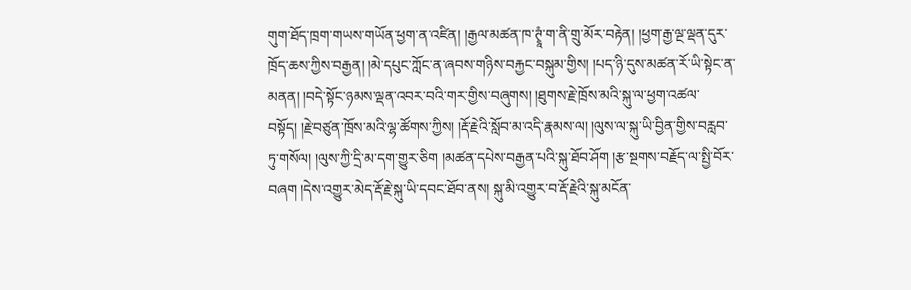གུག་ཐོད་ཁྲག་གཡས་གཡོན་ཕྱག་ན་འཛིན། །རྒྱལ་མཚན་ཁ་ཊྭཱཾ་ག་ནི་གྲུ་མོར་བརྟེན། །ཕྱག་རྒྱ་ལྔ་ལྡན་དུར་ཁྲོད་ཆས་ཀྱིས་བརྒྱན། །མེ་དཔུང་ཀློང་ན་ཞབས་གཉིས་བརྐྱང་བསྐུམ་གྱིས། །པད་ཉི་དུས་མཚན་རོ་ཡི་སྟེང་ན་མནན། །བདེ་སྟོང་ཉམས་ལྡན་འབར་བའི་གར་གྱིས་བཞུགས། །ཐུགས་རྗེ་ཁྲོས་མའི་སྐུ་ལ་ཕྱག་འཚལ་བསྟོད། །རྗེ་བཙུན་ཁྲོས་མའི་ལྷ་ཚོགས་ཀྱིས། །རྡོ་རྗེའི་སློབ་མ་འདི་རྣམས་ལ། །ལུས་ལ་སྐུ་ཡི་བྱིན་གྱིས་བརླབ་ཏུ་གསོལ། །ལུས་ཀྱི་དྲི་མ་དག་གྱུར་ཅིག །མཚན་དཔེས་བརྒྱན་པའི་སྐུ་ཐོབ་ཤོག །རྩ་སྔགས་བརྗོད་ལ་སྤྱི་བོར་བཞག །དེས་འགྱུར་མེད་རྡོ་རྗེ་སྐུ་ཡི་དབང་ཐོབ་ནས། སྐུ་མི་འགྱུར་བ་རྡོ་རྗེའི་སྐུ་མངོན་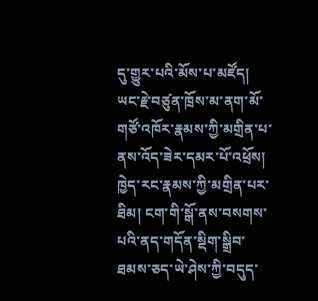དུ་གྱུར་པའི་མོས་པ་མཛོད། ཡང་རྗེ་བཙུན་ཁྲོས་མ་ནག་མོ་གཙོ་འཁོར་རྣམས་ཀྱི་མགྲིན་པ་ནས་འོད་ཟེར་དམར་པོ་འཕྲོས། ཁྱེད་རང་རྣམས་ཀྱི་མགྲིན་པར་ཐིམ། ངག་གི་སྒོ་ནས་བསགས་པའི་ནད་གདོན་སྡིག་སྒྲིབ་ཐམས་ཅད་ཡེ་ཤེས་ཀྱི་བདུད་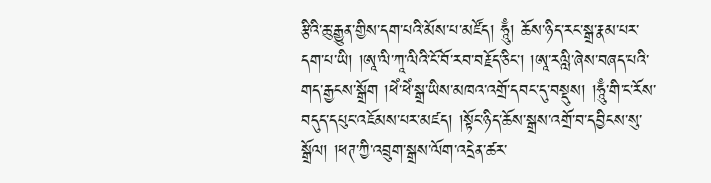རྩིའི་ཆུ་རྒྱུན་གྱིས་དག་པའི་མོས་པ་མཛོད། ཧཱུྃ། ཆོས་ཉིད་རང་སྒྲ་རྣམ་པར་དག་པ་ཡི། །ཨཱ་ལི་ཀཱ་ལིའི་ངོ་བོ་རབ་བརྗོད་ཅིང་། །ཨཱ་རལླི་ཞེས་བཞད་པའི་གད་རྒྱངས་སྒྲོག །ཕེཾ་ཕེཾ་སྒྲ་ཡིས་མཁའ་འགྲོ་དབང་དུ་བསྡུས། །ཧཱུྃ་གི་ང་རོས་བདུད་དཔུང་འཇོམས་པར་མཛད། །སྟོང་ཉིད་ཆོས་སྒྲས་འགྲོ་བ་དབྱིངས་སུ་སྒྲོལ། །ཕཊ་ཀྱི་འབྲུག་སྒྲས་ལོག་འདྲེན་ཚར་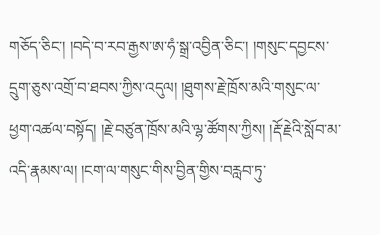གཅོད་ཅིང་། །བདེ་བ་རབ་རྒྱས་ཨ་ཧཾ་སྒྲ་འབྱིན་ཅིང་། །གསུང་དབྱངས་དྲུག་ཅུས་འགྲོ་བ་ཐབས་ཀྱིས་འདུལ། །ཐུགས་རྗེ་ཁྲོས་མའི་གསུང་ལ་ཕྱག་འཚལ་བསྟོད། །རྗེ་བཙུན་ཁྲོས་མའི་ལྷ་ཚོགས་ཀྱིས། །རྡོ་རྗེའི་སློབ་མ་འདི་རྣམས་ལ། །ངག་ལ་གསུང་གིས་བྱིན་གྱིས་བརླབ་ཏུ་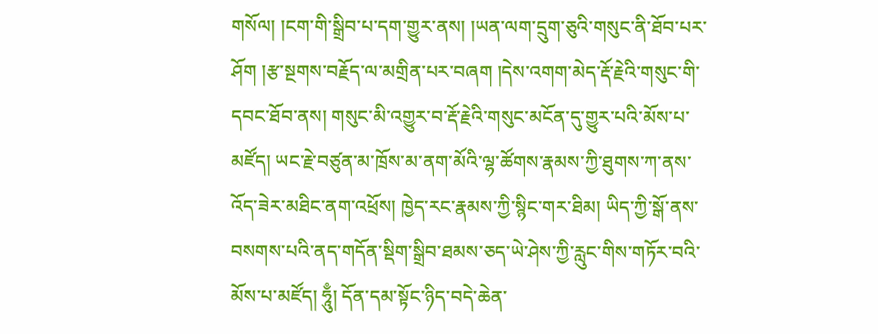གསོལ། །ངག་གི་སྒྲིབ་པ་དག་གྱུར་ནས། །ཡན་ལག་དྲུག་ཅུའི་གསུང་ནི་ཐོབ་པར་ཤོག །རྩ་སྔགས་བརྗོད་ལ་མགྲིན་པར་བཞག །དེས་འགག་མེད་རྡོ་རྗེའི་གསུང་གི་དབང་ཐོབ་ནས། གསུང་མི་འགྱུར་བ་རྡོ་རྗེའི་གསུང་མངོན་དུ་གྱུར་པའི་མོས་པ་མཛོད། ཡང་རྗེ་བཙུན་མ་ཁྲོས་མ་ནག་མོའི་ལྷ་ཚོགས་རྣམས་ཀྱི་ཐུགས་ཀ་ནས་འོད་ཟེར་མཐིང་ནག་འཕྲོས། ཁྱེད་རང་རྣམས་ཀྱི་སྙིང་གར་ཐིམ། ཡིད་ཀྱི་སྒོ་ནས་བསགས་པའི་ནད་གདོན་སྡིག་སྒྲིབ་ཐམས་ཅད་ཡེ་ཤེས་ཀྱི་རླུང་གིས་གཏོར་བའི་མོས་པ་མཛོད། ཧཱུྃ། དོན་དམ་སྟོང་ཉིད་བདེ་ཆེན་